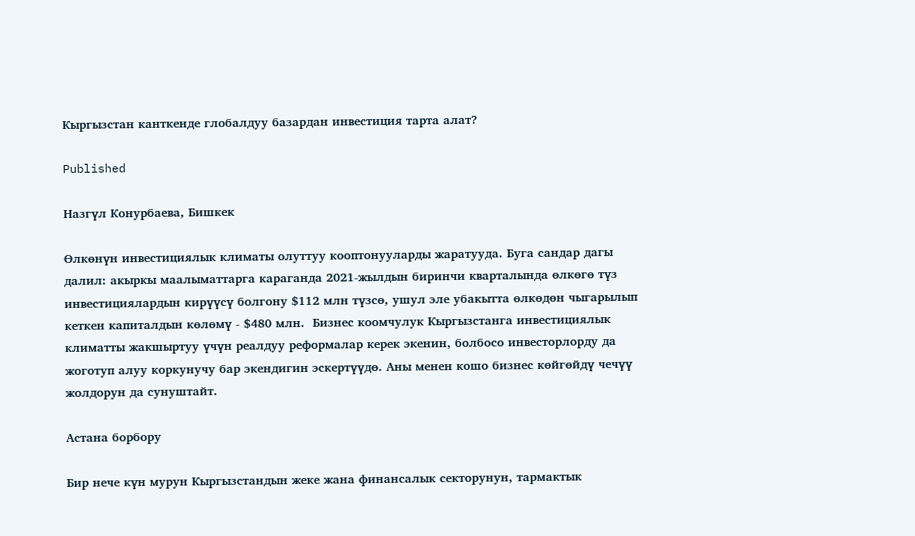Кыргызстан канткенде глобалдуу базардан инвестиция тарта алат?

Published

Назгүл Конурбаева, Бишкек

Өлкөнүн инвестициялык климаты олуттуу кооптонууларды жаратууда. Буга сандар дагы далил: акыркы маалыматтарга караганда 2021-жылдын биринчи кварталында өлкөгө түз инвестициялардын кирүүсү болгону $112 млн түзсө, ушул эле убакытта өлкөдөн чыгарылып кеткен капиталдын көлөмү - $480 млн.  Бизнес коомчулук Кыргызстанга инвестициялык климатты жакшыртуу үчүн реалдуу реформалар керек экенин, болбосо инвесторлорду да жоготуп алуу коркунучу бар экендигин эскертүүдө. Аны менен кошо бизнес көйгөйдү чечүү жолдорун да сунуштайт.

Астана борбору

Бир нече күн мурун Кыргызстандын жеке жана финансалык секторунун, тармактык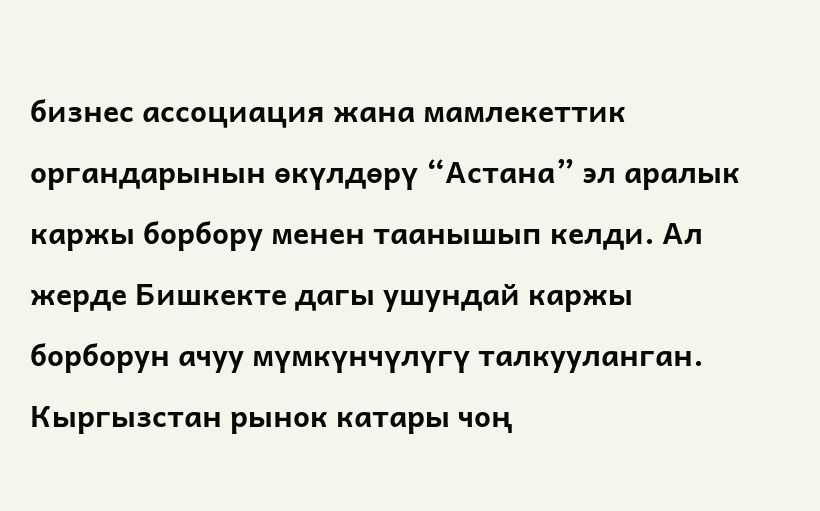бизнес ассоциация жана мамлекеттик органдарынын өкүлдөрү “Астана” эл аралык каржы борбору менен таанышып келди. Ал жерде Бишкекте дагы ушундай каржы борборун ачуу мүмкүнчүлүгү талкууланган. Кыргызстан рынок катары чоң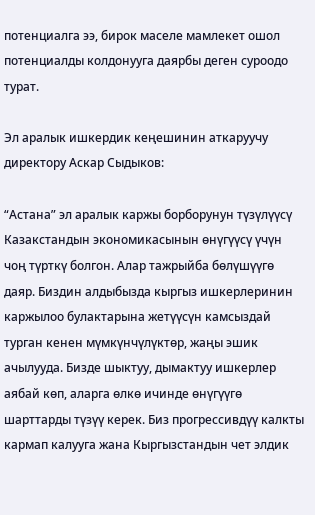потенциалга ээ, бирок маселе мамлекет ошол потенциалды колдонууга даярбы деген суроодо турат.

Эл аралык ишкердик кеңешинин аткаруучу директору Аскар Сыдыков:

“Астана” эл аралык каржы борборунун түзүлүүсү Казакстандын экономикасынын өнүгүүсү үчүн чоң түрткү болгон. Алар тажрыйба бөлүшүүгө даяр. Биздин алдыбызда кыргыз ишкерлеринин каржылоо булактарына жетүүсүн камсыздай турган кенен мүмкүнчүлүктөр, жаңы эшик ачылууда. Бизде шыктуу, дымактуу ишкерлер аябай көп, аларга өлкө ичинде өнүгүүгө шарттарды түзүү керек. Биз прогрессивдүү калкты кармап калууга жана Кыргызстандын чет элдик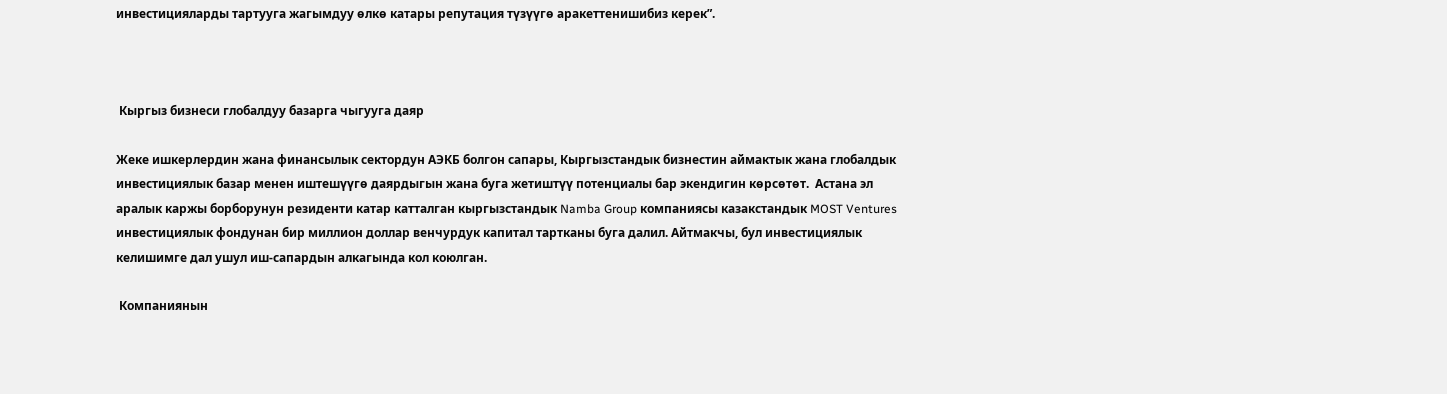инвестицияларды тартууга жагымдуу өлкө катары репутация түзүүгө аракеттенишибиз керек”.



 Кыргыз бизнеси глобалдуу базарга чыгууга даяр

Жеке ишкерлердин жана финансылык сектордун АЭКБ болгон сапары, Кыргызстандык бизнестин аймактык жана глобалдык инвестициялык базар менен иштешүүгө даярдыгын жана буга жетиштүү потенциалы бар экендигин көрсөтөт.  Астана эл аралык каржы борборунун резиденти катар катталган кыргызстандык Namba Group компаниясы казакстандык MOST Ventures инвестициялык фондунан бир миллион доллар венчурдук капитал тартканы буга далил. Айтмакчы, бул инвестициялык келишимге дал ушул иш-сапардын алкагында кол коюлган.

 Компаниянын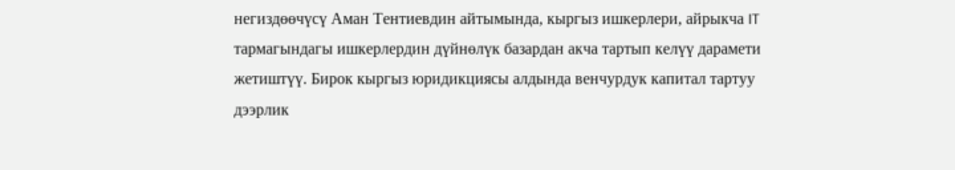негиздөөчүсү Аман Тентиевдин айтымында, кыргыз ишкерлери, айрыкча IT тармагындагы ишкерлердин дүйнөлүк базардан акча тартып келүү дарамети жетиштүү. Бирок кыргыз юридикциясы алдында венчурдук капитал тартуу дээрлик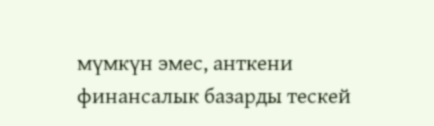мүмкүн эмес, анткени финансалык базарды тескей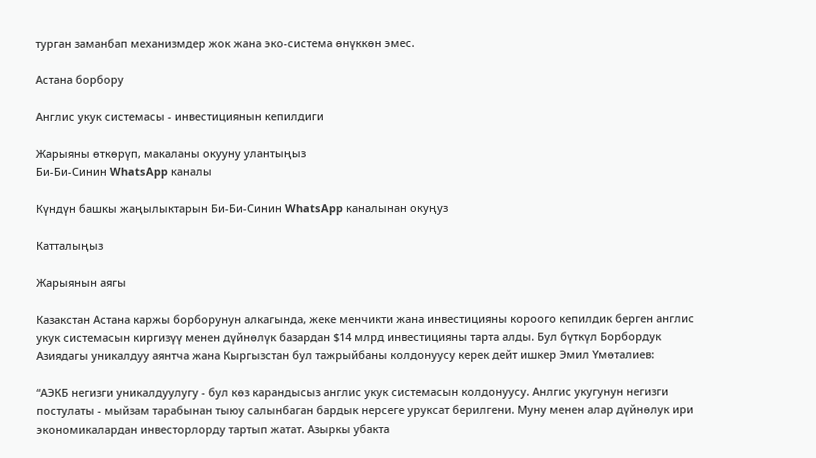турган заманбап механизмдер жок жана эко-система өнүккөн эмес.

Астана борбору

Англис укук системасы - инвестициянын кепилдиги

Жарыяны өткөрүп, макаланы окууну улантыңыз
Би-Би-Синин WhatsApp каналы

Күндүн башкы жаңылыктарын Би-Би-Синин WhatsApp каналынан окуңуз

Катталыңыз

Жарыянын аягы

Казакстан Астана каржы борборунун алкагында, жеке менчикти жана инвестицияны короого кепилдик берген англис укук системасын киргизүү менен дүйнөлүк базардан $14 млрд инвестицияны тарта алды. Бул бүткүл Борбордук Азиядагы уникалдуу аянтча жана Кыргызстан бул тажрыйбаны колдонуусу керек дейт ишкер Эмил Үмөталиев:

“АЭКБ негизги уникалдуулугу - бул көз карандысыз англис укук системасын колдонуусу. Анлгис укугунун негизги постулаты - мыйзам тарабынан тыюу салынбаган бардык нерсеге уруксат берилгени. Муну менен алар дүйнөлук ири экономикалардан инвесторлорду тартып жатат. Азыркы убакта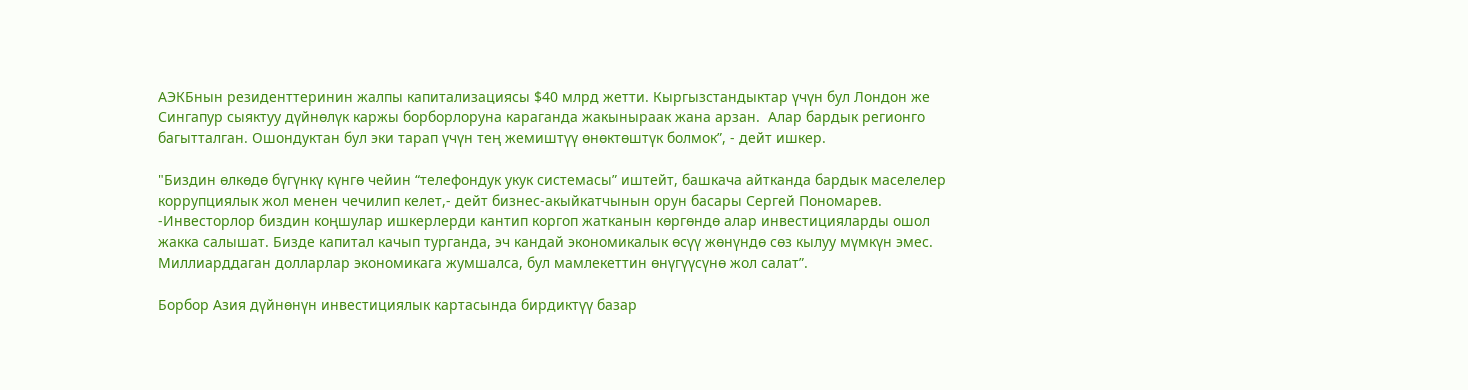АЭКБнын резиденттеринин жалпы капитализациясы $40 млрд жетти. Кыргызстандыктар үчүн бул Лондон же Сингапур сыяктуу дүйнөлүк каржы борборлоруна караганда жакыныраак жана арзан.  Алар бардык регионго багытталган. Ошондуктан бул эки тарап үчүн тең жемиштүү өнөктөштүк болмок”, - дейт ишкер.

"Биздин өлкөдө бүгүнкү күнгө чейин “телефондук укук системасы” иштейт, башкача айтканда бардык маселелер коррупциялык жол менен чечилип келет,- дейт бизнес-акыйкатчынын орун басары Сергей Пономарев. -Инвесторлор биздин коңшулар ишкерлерди кантип коргоп жатканын көргөндө алар инвестицияларды ошол жакка салышат. Бизде капитал качып турганда, эч кандай экономикалык өсүү жөнүндө сөз кылуу мүмкүн эмес. Миллиарддаган долларлар экономикага жумшалса, бул мамлекеттин өнүгүүсүнө жол салат”.

Борбор Азия дүйнөнүн инвестициялык картасында бирдиктүү базар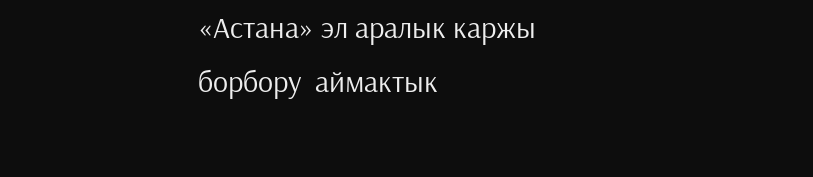«Астана» эл аралык каржы борбору  аймактык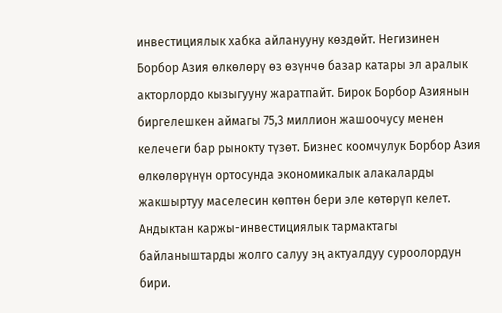инвестициялык хабка айланууну көздөйт. Негизинен Борбор Азия өлкөлөрү өз өзүнчө базар катары эл аралык акторлордо кызыгууну жаратпайт. Бирок Борбор Азиянын биргелешкен аймагы 75,3 миллион жашоочусу менен келечеги бар рынокту түзөт. Бизнес коомчулук Борбор Азия өлкөлөрүнүн ортосунда экономикалык алакаларды жакшыртуу маселесин көптөн бери эле көтөрүп келет. Андыктан каржы-инвестициялык тармактагы байланыштарды жолго салуу эң актуалдуу суроолордун бири.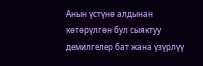Анын үстүнө алдынан көтөрүлгөн бул сыяктуу демилгелер бат жана үзүрлүү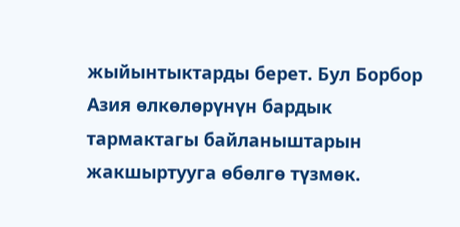жыйынтыктарды берет. Бул Борбор Азия өлкөлөрүнүн бардык тармактагы байланыштарын жакшыртууга өбөлгө түзмөк.